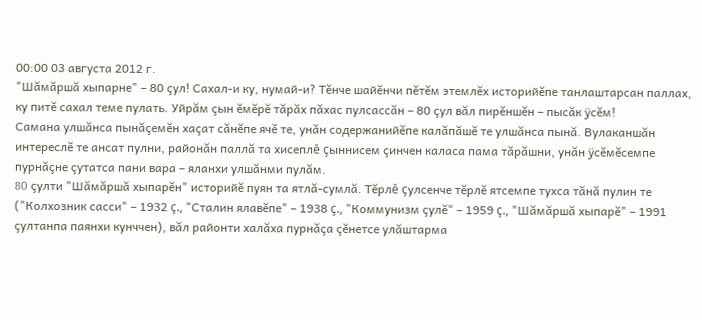00:00 03 августа 2012 г.
"Шăмăршă хыпарне" – 80 çул! Сахал-и ку, нумай-и? Тĕнче шайĕнчи пĕтĕм этемлĕх историйĕпе танлаштарсан паллах, ку питĕ сахал теме пулать. Уйрăм çын ĕмĕрĕ тăрăх пăхас пулсассăн – 80 çул вăл пирĕншĕн – пысăк ÿсĕм!
Самана улшăнса пынăçемĕн хаçат сăнĕпе ячĕ те, унăн содержанийĕпе калăпăшĕ те улшăнса пынă. Вулаканшăн интереслĕ те ансат пулни, районăн паллă та хисеплĕ çыннисем çинчен каласа пама тăрăшни, унăн ÿсĕмĕсемпе пурнăçне çутатса пани вара – яланхи улшăнми пулăм.
80 çулти "Шăмăршă хыпарĕн" историйĕ пуян та ятлă-сумлă. Тĕрлĕ çулсенче тĕрлĕ ятсемпе тухса тăнă пулин те ("Колхозник сасси" – 1932 ç., "Сталин ялавĕпе" – 1938 ç., "Коммунизм çулĕ" – 1959 ç., "Шăмăршă хыпарĕ" – 1991 çултанпа паянхи кунччен), вăл районти халăха пурнăçа çĕнетсе улăштарма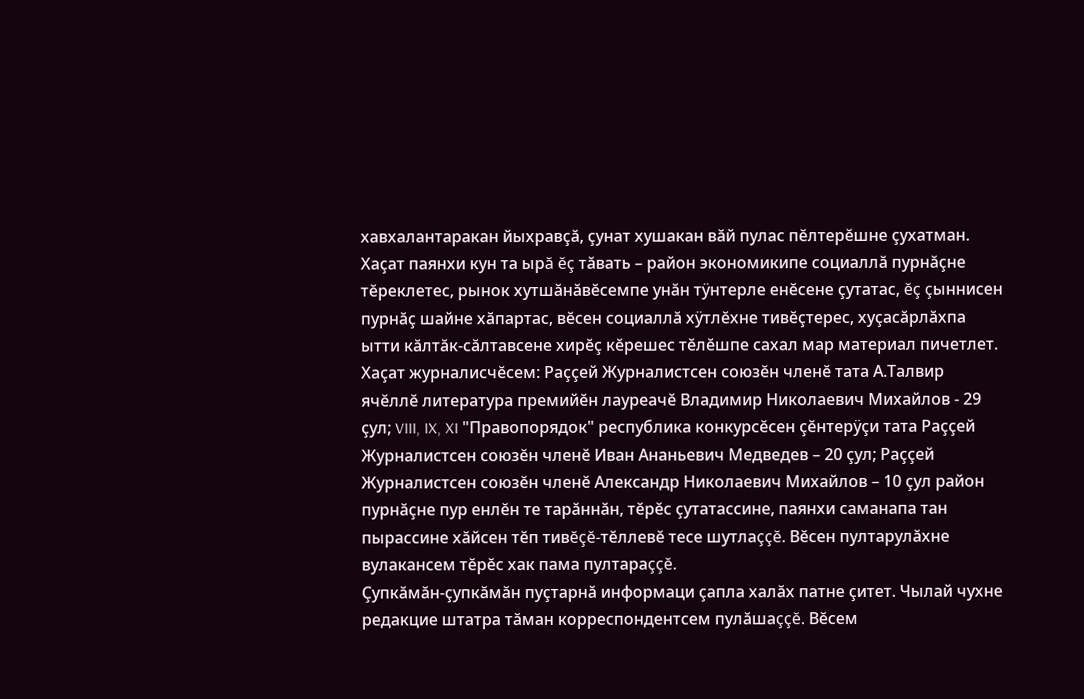хавхалантаракан йыхравçă, çунат хушакан вăй пулас пĕлтерĕшне çухатман.
Хаçат паянхи кун та ырă ĕç тăвать – район экономикипе социаллă пурнăçне тĕреклетес, рынок хутшăнăвĕсемпе унăн тÿнтерле енĕсене çутатас, ĕç çыннисен пурнăç шайне хăпартас, вĕсен социаллă хÿтлĕхне тивĕçтерес, хуçасăрлăхпа ытти кăлтăк-сăлтавсене хирĕç кĕрешес тĕлĕшпе сахал мар материал пичетлет. Хаçат журналисчĕсем: Раççей Журналистсен союзĕн членĕ тата А.Талвир ячĕллĕ литература премийĕн лауреачĕ Владимир Николаевич Михайлов - 29 çул; VIII, IX, XI "Правопорядок" республика конкурсĕсен çĕнтерÿçи тата Раççей Журналистсен союзĕн членĕ Иван Ананьевич Медведев – 20 çул; Раççей Журналистсен союзĕн членĕ Александр Николаевич Михайлов – 10 çул район пурнăçне пур енлĕн те тарăннăн, тĕрĕс çутатассине, паянхи саманапа тан пырассине хăйсен тĕп тивĕçĕ-тĕллевĕ тесе шутлаççĕ. Вĕсен пултарулăхне вулакансем тĕрĕс хак пама пултараççĕ.
Çупкăмăн-çупкăмăн пуçтарнă информаци çапла халăх патне çитет. Чылай чухне редакцие штатра тăман корреспондентсем пулăшаççĕ. Вĕсем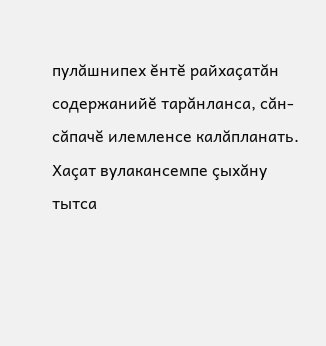пулăшнипех ĕнтĕ райхаçатăн содержанийĕ тарăнланса, сăн-сăпачĕ илемленсе калăпланать.
Хаçат вулакансемпе çыхăну тытса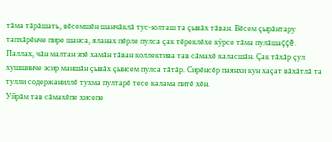тăма тăрăшать, вĕсемшĕн шанчăклă тус-юлташ та çывăх тăван. Вĕсем çырăнтару тапхăрĕнче пире шанса, яланах пĕрле пулса çак тĕреклĕхе кÿрсе тăма пулăшаççĕ.
Паллах, чăн малтан эпĕ хамăн тăван коллектива тав сăмахĕ каласшăн. Çак тăхăр çул хушшинче эсир маншăн çывăх çынсем пулса тăтăр. Сирĕнсĕр паянхи кун хаçат вăхăтлă та тулли содержаниллĕ тухма пултарĕ тесе калама питĕ хĕн.
Уйрăм тав сăмахĕпе хисепе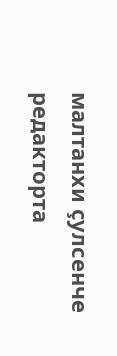малтанхи çулсенче редакторта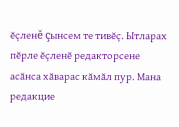ĕçленĕ çынсем те тивĕç. Ытларах пĕрле ĕçленĕ редакторсене асăнса хăварас кăмăл пур. Мана редакцие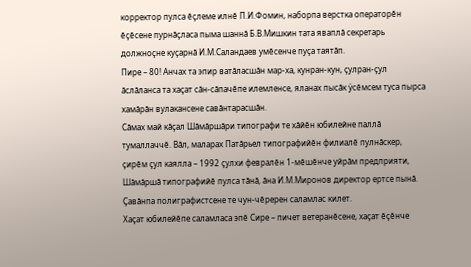корректор пулса ĕçлеме илнĕ П.И.Фомин, наборпа верстка операторĕн ĕçĕсене пурнăçласа пыма шаннă Б.В.Мишкин тата яваплă секретарь должноçне куçарнă И.М.Саландаев умĕсенче пуçа таятăп.
Пире – 80! Анчах та эпир ватăласшăн мар-ха, кунран-кун, çулран-çул ăслăланса та хаçат сăн-сăпачĕпе илемленсе, яланах пысăк ÿсĕмсем туса пырса хамăрăн вулакансене савăнтарасшăн.
Сăмах май кăçал Шăмăршăри типографи те хăйĕн юбилейне паллă тумаллаччĕ. Вăл, маларах Патăрьел типографийĕн филиалĕ пулнăскер, çирĕм çул каялла – 1992 çулхи февралĕн 1-мĕшĕнче уйрăм предприяти, Шăмăршă типографийĕ пулса тăнă, ăна И.М.Миронов директор ертсе пынă. Çавăнпа полиграфистсене те чун-чĕререн саламлас килет.
Хаçат юбилейĕпе саламласа эпĕ Сире – пичет ветеранĕсене, хаçат ĕçĕнче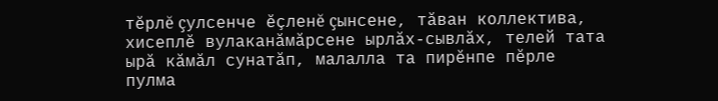тĕрлĕ çулсенче ĕçленĕ çынсене, тăван коллектива, хисеплĕ вулаканăмăрсене ырлăх-сывлăх, телей тата ырă кăмăл сунатăп, малалла та пирĕнпе пĕрле пулма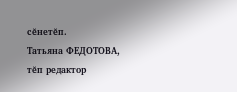сĕнетĕп.
Татьяна ФЕДОТОВА,
тĕп редактор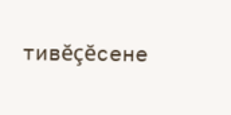тивĕçĕсене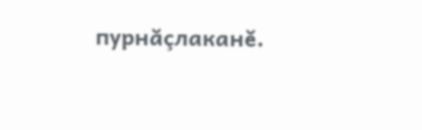пурнăçлаканĕ.